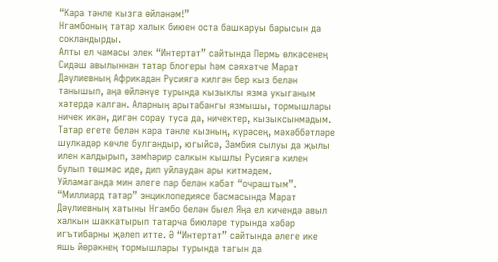“Кара тәнле кызга өйләнәм!”
Нгамбоның татар халык биюен оста башкаруы барысын да сокландырды.
Алты ел чамасы элек “Интертат” сайтында Пермь өлкәсенең Сидәш авылыннан татар блогеры һәм сәяхәтче Марат Дәүлиевның Африкадан Русиягә килгән бер кыз белән танышып, аңа өйләнүе турында кызыклы язма укыганым хәтердә калган. Аларның арытабангы язмышы, тормышлары ничек икән, дигән сорау туса да, ничектер, кызыксынмадым. Татар егете белән кара тәнле кызның, күрәсең, мәхәббәтләре шулкадәр көчле булгандыр, югыйсә, Замбия сылуы да җылы илен калдырып, зәмһәрир салкын кышлы Русиягә килен булып төшмәс иде, дип уйлаудан ары китмәдем.
Уйламаганда мин әлеге пар белән кабат “очраштым”. “Миллиард татар” энциклопедиясе басмасында Марат Дәүлиевның хатыны Нгамбо белән быел Яңа ел кичендә авыл халкын шаккатырып татарча биюләре турында хәбәр игътибарны җәлеп итте. Ә “Интертат” сайтында әлеге ике яшь йөрәкнең тормышлары турында тагын да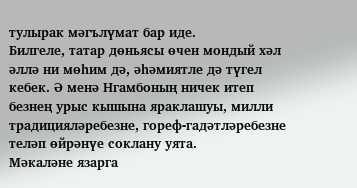тулырак мәгълүмат бар иде.
Билгеле, татар дөньясы өчен мондый хәл әллә ни мөһим дә, әһәмиятле дә түгел кебек. Ә менә Нгамбоның ничек итеп безнең урыс кышына яраклашуы, милли традицияләребезне, гореф-гадәтләребезне теләп өйрәнүе соклану уята.
Мәкаләне язарга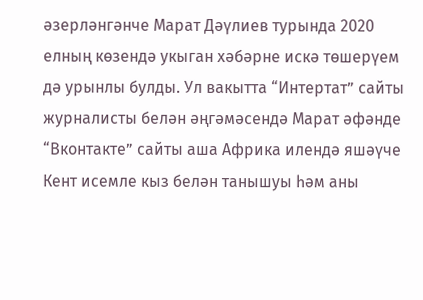әзерләнгәнче Марат Дәүлиев турында 2020 елның көзендә укыган хәбәрне искә төшерүем дә урынлы булды. Ул вакытта “Интертат” сайты журналисты белән әңгәмәсендә Марат әфәнде “Вконтакте” сайты аша Африка илендә яшәүче Кент исемле кыз белән танышуы һәм аны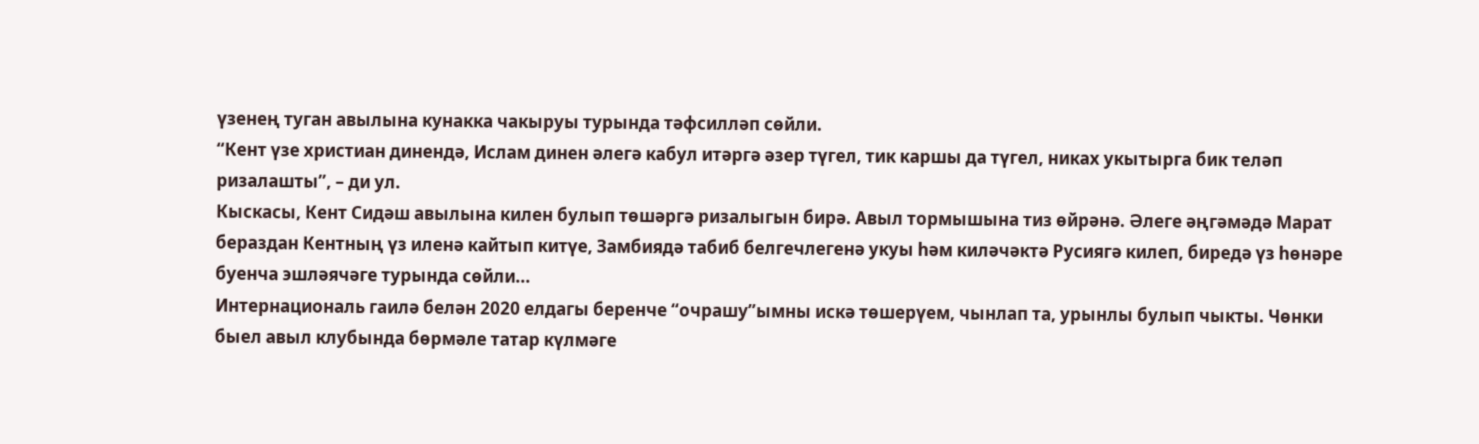үзенең туган авылына кунакка чакыруы турында тәфсилләп сөйли.
“Кент үзе христиан динендә, Ислам динен әлегә кабул итәргә әзер түгел, тик каршы да түгел, никах укытырга бик теләп ризалашты”, – ди ул.
Кыскасы, Кент Сидәш авылына килен булып төшәргә ризалыгын бирә. Авыл тормышына тиз өйрәнә. Әлеге әңгәмәдә Марат бераздан Кентның үз иленә кайтып китүе, Замбиядә табиб белгечлегенә укуы һәм киләчәктә Русиягә килеп, биредә үз һөнәре буенча эшләячәге турында сөйли...
Интернациональ гаилә белән 2020 елдагы беренче “очрашу”ымны искә төшерүем, чынлап та, урынлы булып чыкты. Чөнки быел авыл клубында бөрмәле татар күлмәге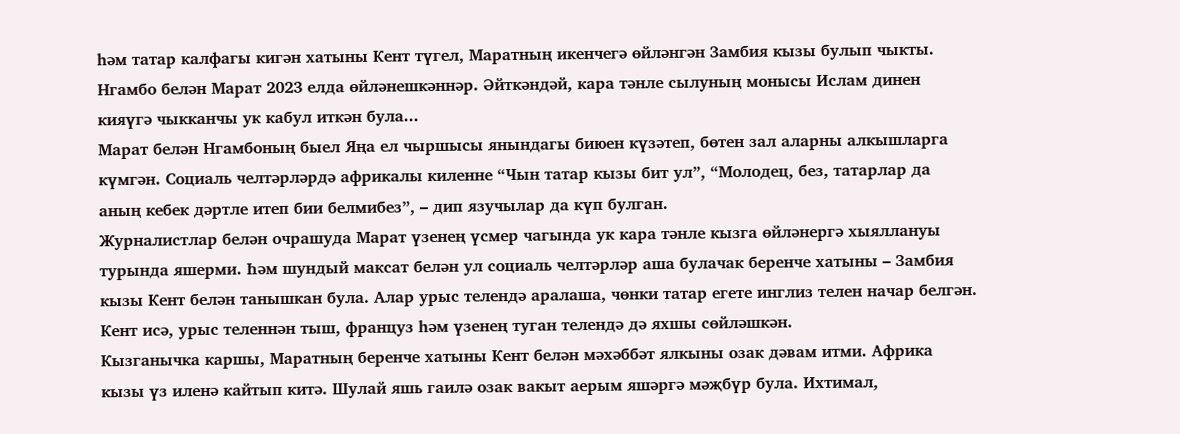һәм татар калфагы кигән хатыны Кент түгел, Маратның икенчегә өйләнгән Замбия кызы булып чыкты. Нгамбо белән Марат 2023 елда өйләнешкәннәр. Әйткәндәй, кара тәнле сылуның монысы Ислам динен кияүгә чыкканчы ук кабул иткән була...
Марат белән Нгамбоның быел Яңа ел чыршысы янындагы биюен күзәтеп, бөтен зал аларны алкышларга күмгән. Социаль челтәрләрдә африкалы киленне “Чын татар кызы бит ул”, “Молодец, без, татарлар да аның кебек дәртле итеп бии белмибез”, – дип язучылар да күп булган.
Журналистлар белән очрашуда Марат үзенең үсмер чагында ук кара тәнле кызга өйләнергә хыяллануы турында яшерми. Һәм шундый максат белән ул социаль челтәрләр аша булачак беренче хатыны – Замбия кызы Кент белән танышкан була. Алар урыс телендә аралаша, чөнки татар егете инглиз телен начар белгән. Кент исә, урыс теленнән тыш, француз һәм үзенең туган телендә дә яхшы сөйләшкән.
Кызганычка каршы, Маратның беренче хатыны Кент белән мәхәббәт ялкыны озак дәвам итми. Африка кызы үз иленә кайтып китә. Шулай яшь гаилә озак вакыт аерым яшәргә мәҗбүр була. Ихтимал,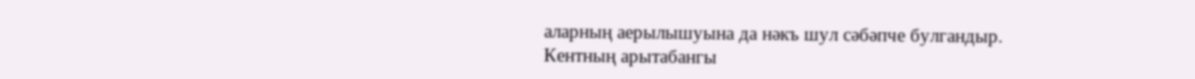аларның аерылышуына да нәкъ шул сәбәпче булгандыр.
Кентның арытабангы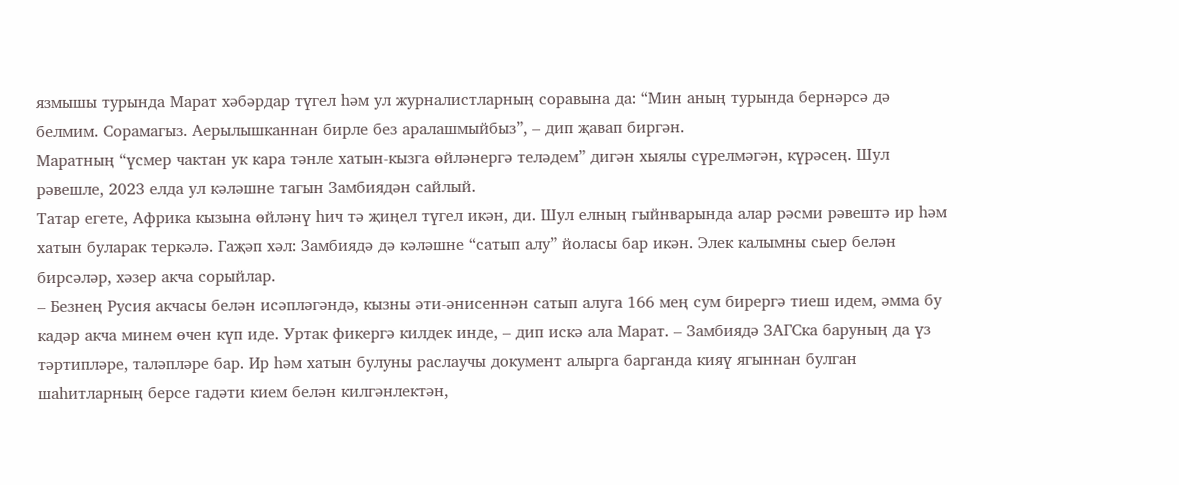язмышы турында Марат хәбәрдар түгел һәм ул журналистларның соравына да: “Мин аның турында бернәрсә дә белмим. Сорамагыз. Аерылышканнан бирле без аралашмыйбыз”, – дип җавап биргән.
Маратның “үсмер чактан ук кара тәнле хатын-кызга өйләнергә теләдем” дигән хыялы сүрелмәгән, күрәсең. Шул рәвешле, 2023 елда ул кәләшне тагын Замбиядән сайлый.
Татар егете, Африка кызына өйләнү һич тә җиңел түгел икән, ди. Шул елның гыйнварында алар рәсми рәвештә ир һәм хатын буларак теркәлә. Гаҗәп хәл: Замбиядә дә кәләшне “сатып алу” йоласы бар икән. Элек калымны сыер белән бирсәләр, хәзер акча сорыйлар.
– Безнең Русия акчасы белән исәпләгәндә, кызны әти-әнисеннән сатып алуга 166 мең сум бирергә тиеш идем, әмма бу кадәр акча минем өчен күп иде. Уртак фикергә килдек инде, – дип искә ала Марат. – Замбиядә ЗАГСка баруның да үз тәртипләре, таләпләре бар. Ир һәм хатын булуны раслаучы документ алырга барганда кияү ягыннан булган шаһитларның берсе гадәти кием белән килгәнлектән,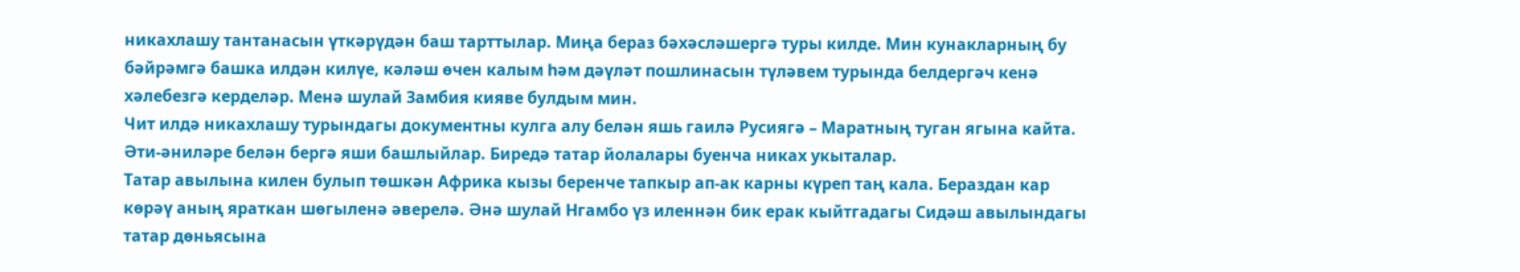никахлашу тантанасын үткәрүдән баш тарттылар. Миңа бераз бәхәсләшергә туры килде. Мин кунакларның бу бәйрәмгә башка илдән килүе, кәләш өчен калым һәм дәүләт пошлинасын түләвем турында белдергәч кенә хәлебезгә керделәр. Менә шулай Замбия кияве булдым мин.
Чит илдә никахлашу турындагы документны кулга алу белән яшь гаилә Русиягә – Маратның туган ягына кайта. Әти-әниләре белән бергә яши башлыйлар. Биредә татар йолалары буенча никах укыталар.
Татар авылына килен булып төшкән Африка кызы беренче тапкыр ап-ак карны күреп таң кала. Бераздан кар көрәү аның яраткан шөгыленә әверелә. Әнә шулай Нгамбо үз иленнән бик ерак кыйтгадагы Сидәш авылындагы татар дөньясына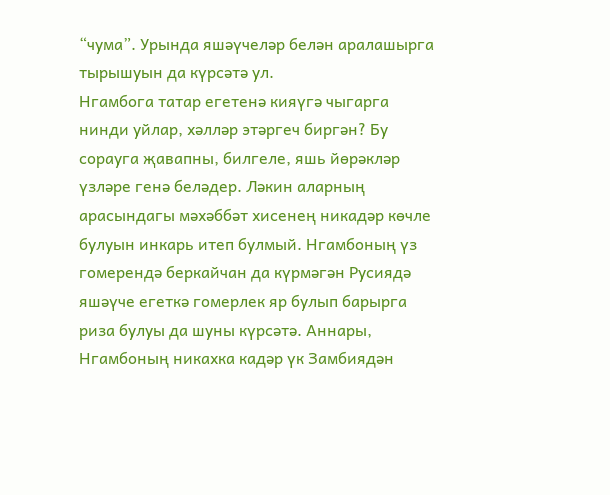“чума”. Урында яшәүчеләр белән аралашырга тырышуын да күрсәтә ул.
Нгамбога татар егетенә кияүгә чыгарга нинди уйлар, хәлләр этәргеч биргән? Бу сорауга җавапны, билгеле, яшь йөрәкләр үзләре генә беләдер. Ләкин аларның арасындагы мәхәббәт хисенең никадәр көчле булуын инкарь итеп булмый. Нгамбоның үз гомерендә беркайчан да күрмәгән Русиядә яшәүче егеткә гомерлек яр булып барырга риза булуы да шуны күрсәтә. Аннары, Нгамбоның никахка кадәр үк Замбиядән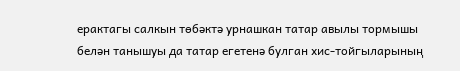ерактагы салкын төбәктә урнашкан татар авылы тормышы белән танышуы да татар егетенә булган хис-тойгыларының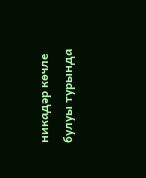никадәр көчле булуы турында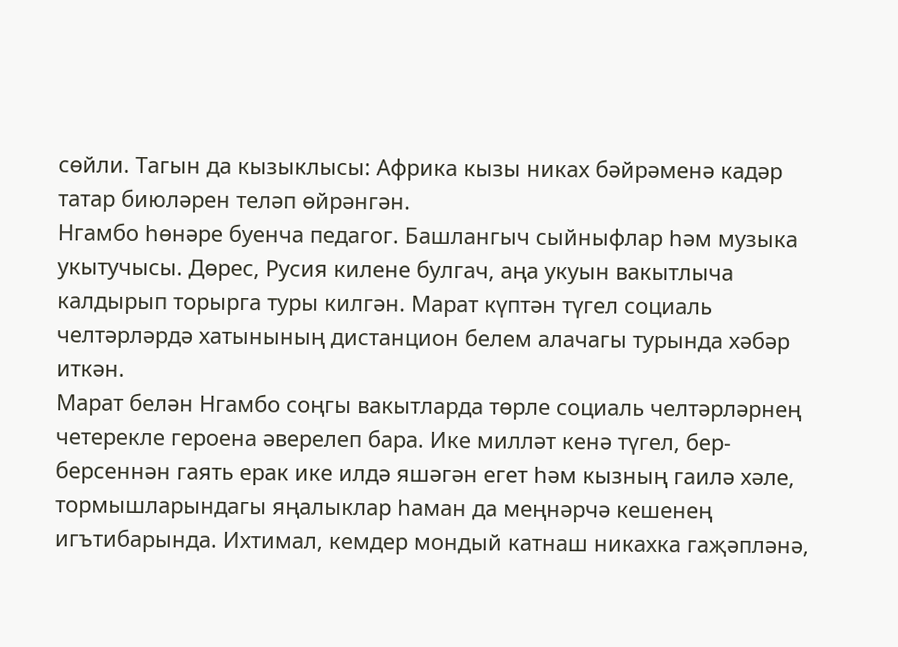сөйли. Тагын да кызыклысы: Африка кызы никах бәйрәменә кадәр татар биюләрен теләп өйрәнгән.
Нгамбо һөнәре буенча педагог. Башлангыч сыйныфлар һәм музыка укытучысы. Дөрес, Русия килене булгач, аңа укуын вакытлыча калдырып торырга туры килгән. Марат күптән түгел социаль челтәрләрдә хатынының дистанцион белем алачагы турында хәбәр иткән.
Марат белән Нгамбо соңгы вакытларда төрле социаль челтәрләрнең четерекле героена әверелеп бара. Ике милләт кенә түгел, бер-берсеннән гаять ерак ике илдә яшәгән егет һәм кызның гаилә хәле, тормышларындагы яңалыклар һаман да меңнәрчә кешенең игътибарында. Ихтимал, кемдер мондый катнаш никахка гаҗәпләнә,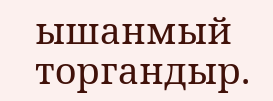ышанмый торгандыр.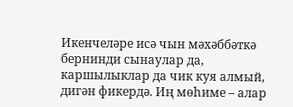Икенчеләре исә чын мәхәббәткә бернинди сынаулар да, каршылыклар да чик куя алмый, дигән фикердә. Иң мөһиме – алар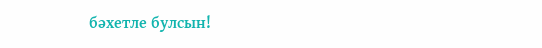бәхетле булсын!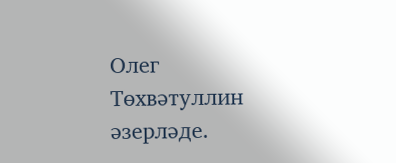Олег Төхвәтуллин әзерләде.